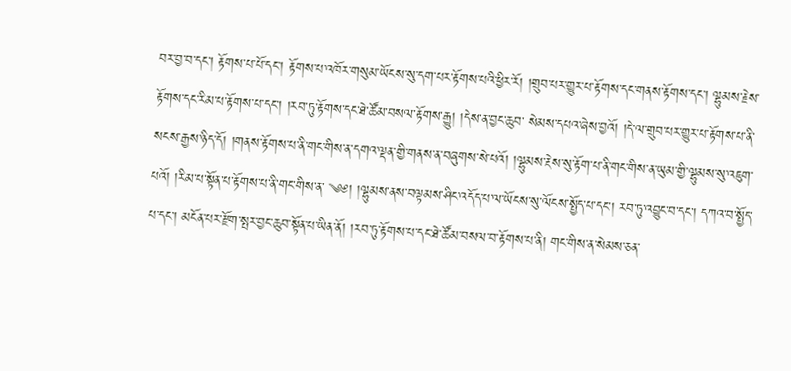བར་བྱ་བ་དང་། རྟོགས་པ་པོ་དང་། རྟོགས་པ་འཁོར་གསུམ་ཡོངས་སུ་དག་པར་རྟོགས་པའི་ཕྱིར་རོ། །གྲུབ་པར་གྱུར་པ་རྟོགས་དང་གནས་རྟོགས་དང་། ལྷུམས་རྗེས་རྟོགས་དང་རིམ་པ་རྟོགས་པ་དང་། །རབ་ཏུ་རྟོགས་དང་ཐེ་ཚོམ་བསལ་རྟོགས་རྒྱུ། །དེས་ན་བྱང་ཆུབ་ སེམས་དཔའ་ཞེས་བྱའོ། །དེ་ལ་གྲུབ་པར་གྱུར་པ་རྟོགས་པ་ནི་སངས་རྒྱས་ཉིད་དོ། །གནས་རྟོགས་པ་ནི་གང་གིས་ན་དགའ་ལྡན་གྱི་གནས་ན་བཞུགས་སེ་པའོ། །ལྷུམས་རྔེས་སུ་རྟོག་པ་ནི་གང་གིས་ན་ཡུམ་གྱི་ལྷུམས་སུ་འཇུག་པའོ། །རིམ་པ་སྟོན་པ་རྟོགས་པ་ནི་གང་གིས་ན་ ༄༅། །ལྷུམས་ནས་བལྟམས་ཤིང་འདོད་པ་ལ་ཡོངས་སུ་ལོངས་སྤྱོད་པ་དང་། རབ་ཏུ་འབྱུང་བ་དང་། དཀའ་བ་སྤྱོད་པ་དང་། མངོན་པར་རྫོག་སྤར་བྱང་ཆུབ་སྟོན་པ་ཡིན་ནོ། །རབ་ཏུ་རྟོགས་པ་དང་ཐེ་ཚོམ་བསལ་བ་རྟོགས་པ་ནི། གང་གིས་ན་སེམས་ཅན་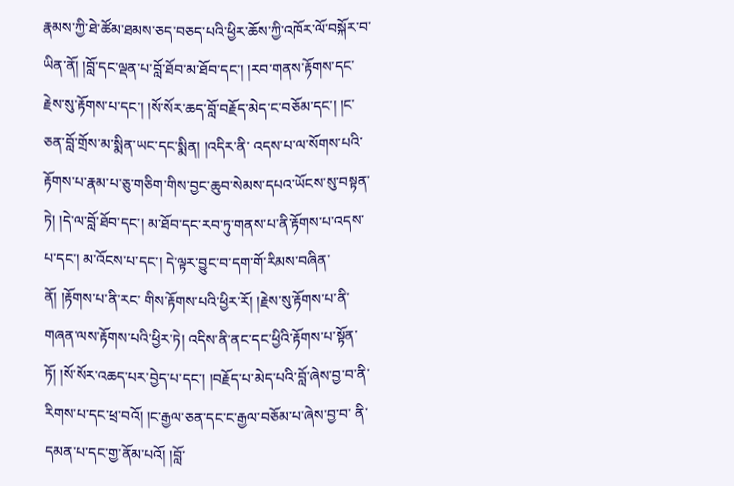རྣམས་ཀྱི་ཐེ་ཚོམ་ཐམས་ཅད་བཅད་པའི་ཕྱིར་ཆོས་ཀྱི་འཁོར་ལོ་བསྐོར་བ་ཡིན་ནོ། །བློ་དང་ལྡན་པ་བློ་ཐོབ་མ་ཐོབ་དང་། །རབ་གནས་རྟོགས་དང་རྗེས་སུ་རྟོགས་པ་དང་། །སོ་སོར་ཆད་བློ་བརྗོད་མེད་ང་བཅོམ་དང་། །ང་ཅན་བློ་གྲོས་མ་སྨིན་ཡང་དང་སྨིན། །འདིར་ནི་ འདས་པ་ལ་སོགས་པའི་རྟོགས་པ་རྣམ་པ་ཅུ་གཅིག་གིས་བྱང་ཆུབ་སེམས་དཔའ་ཡོངས་སུ་བསྟན་ཏེ། །དེ་ལ་བློ་ཐོབ་དང་། མ་ཐོབ་དང་རབ་ཏུ་གནས་པ་ནི་རྟོགས་པ་འདས་པ་དང་། མ་འོངས་པ་དང་། དེ་ལྟར་བྱུང་བ་དག་གོ་རིམས་བཞིན་ནོ། །རྟོགས་པ་ནི་རང་ གིས་རྟོགས་པའི་ཕྱིར་རོ། །རྗེས་སུ་རྟོགས་པ་ནི་གཞན་ལས་རྟོགས་པའི་ཕྱིར་ཏེ། འདིས་ནི་ནང་དང་ཕྱིའི་རྟོགས་པ་སྟོན་ཏོ། །སོ་སོར་འཆད་པར་བྱེད་པ་དང་། །བརྗོད་པ་མེད་པའི་བློ་ཞེས་བྱ་བ་ནི་རིགས་པ་དང་ཕྲ་བའོ། །ང་རྒྱལ་ཅན་དང་ང་རྒྱལ་བཅོམ་པ་ཞེས་བྱ་བ་ ནི་དམན་པ་དང་གྱ་ནོམ་པའོ། །བློ་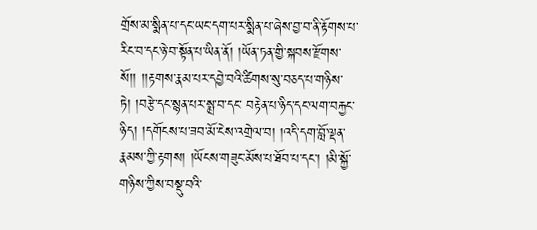གྲོས་མ་སྨིན་པ་དང་ཡང་དག་པར་སྨིན་པ་ཞེས་བྱ་བ་ནི་རྟོགས་པ་རིང་བ་དང་ཉེ་བ་སྟོན་པ་ཡིན་ནོ། །ཡོན་ཏན་གྱི་སྐབས་རྫོགས་སོ།། །།རྟགས་རྣམ་པར་དབྱེ་བའི་ཚིགས་སུ་བཅད་པ་གཉིས་ཏེ། །བརྩེ་དང་སྙན་པར་སྨྲ་བ་དང་ བརྟེན་པ་ཉིད་དང་ལག་བརྐྱང་ཉིད། །དགོངས་པ་ཟབ་མོ་ངེས་འགྲེལ་བ། །འདི་དག་བློ་ལྡན་རྣམས་ཀྱི་རྟགས། །ཡོངས་གཟུང་མོས་པ་ཐོབ་པ་དང་། །མི་སྐྱོ་གཉིས་ཀྱིས་བསྡུ་བའི་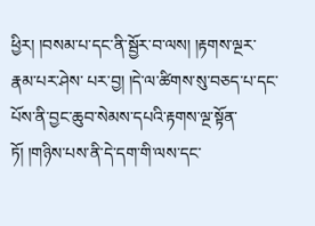ཕྱིར། །བསམ་པ་དང་ནི་སྦྱོར་བ་ལས། །རྟགས་ལྔར་རྣམ་པར་ཤེས་ པར་བྱ། །དེ་ལ་ཚིགས་སུ་བཅད་པ་དང་པོས་ནི་བྱང་ཆུབ་སེམས་དཔའི་རྟགས་ལྔ་སྟོན་ཏོ། །གཉིས་པས་ནི་དེ་དག་གི་ལས་དང་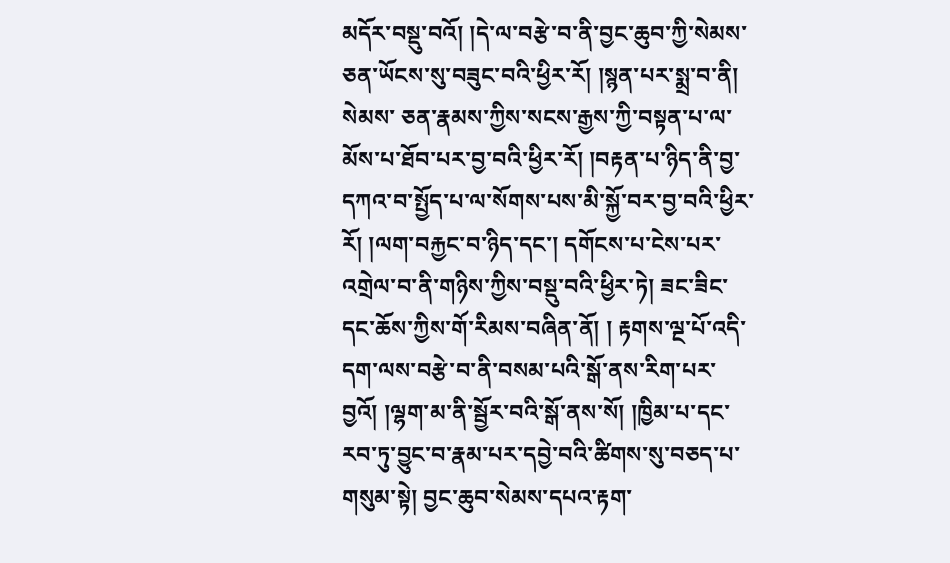མདོར་བསྡུ་བའོ། །དེ་ལ་བརྩེ་བ་ནི་བྱང་ཆུབ་ཀྱི་སེམས་ཅན་ཡོངས་སུ་བཟུང་བའི་ཕྱིར་རོ། །སྙན་པར་སྨྲ་བ་ནི། སེམས་ ཅན་རྣམས་ཀྱིས་སངས་རྒྱས་ཀྱི་བསྟན་པ་ལ་མོས་པ་ཐོབ་པར་བྱ་བའི་ཕྱིར་རོ། །བརྟན་པ་ཉིད་ནི་བྱ་དཀའ་བ་སྤྱོད་པ་ལ་སོགས་པས་མི་སྐྱོ་བར་བྱ་བའི་ཕྱིར་རོ། །ལག་བརྐྱང་བ་ཉིད་དང་། དགོངས་པ་ངེས་པར་འགྲེལ་བ་ནི་གཉིས་ཀྱིས་བསྡུ་བའི་ཕྱིར་ཏེ། ཟང་ཟིང་དང་ཆོས་ཀྱིས་གོ་རིམས་བཞིན་ནོ། ། རྟགས་ལྔ་པོ་འདི་དག་ལས་བརྩེ་བ་ནི་བསམ་པའི་སྒོ་ནས་རིག་པར་བྱའོ། །ལྷག་མ་ནི་སྦྱོར་བའི་སྒོ་ནས་སོ། །ཁྱིམ་པ་དང་རབ་ཏུ་བྱུང་བ་རྣམ་པར་དབྱེ་བའི་ཚིགས་སུ་བཅད་པ་གསུམ་སྟེ། བྱང་ཆུབ་སེམས་དཔའ་རྟག་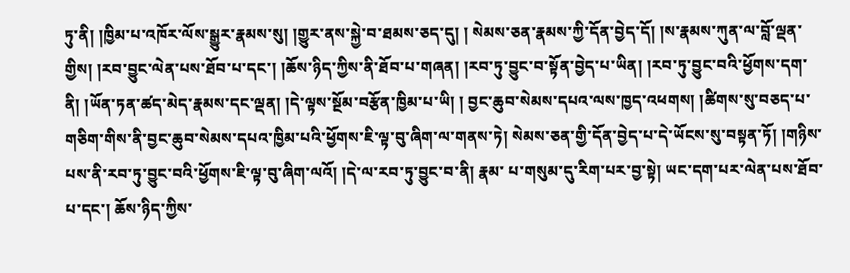ཏུ་ནི། །ཁྱིམ་པ་འཁོར་ལོས་སྒྱུར་རྣམས་སུ། །གྱུར་ནས་སྐྱེ་བ་ཐམས་ཅད་དུ། ། སེམས་ཅན་རྣམས་ཀྱི་དོན་བྱེད་དོ། །ས་རྣམས་ཀུན་ལ་བློ་ལྡན་གྱིས། །རབ་བྱུང་ལེན་པས་ཐོབ་པ་དང་། །ཆོས་ཉིད་ཀྱིས་ནི་ཐོབ་པ་གཞན། །རབ་ཏུ་བྱུང་བ་སྟོན་བྱེད་པ་ཡིན། །རབ་ཏུ་བྱུང་བའི་ཕྱོགས་དག་ནི། །ཡོན་ཏན་ཚད་མེད་རྣམས་དང་ལྡན། །དེ་ལྟས་སྔོམ་བརྩོན་ཁྱིམ་པ་ཡི། ། བྱང་ཆུབ་སེམས་དཔའ་ལས་ཁྱད་འཕགས། །ཚིགས་སུ་བཅད་པ་གཅིག་གིས་ནི་བྱང་ཆུབ་སེམས་དཔའ་ཁྱིམ་པའི་ཕྱོགས་ཇི་ལྟ་བུ་ཞིག་ལ་གནས་ཏེ། སེམས་ཅན་གྱི་དོན་བྱེད་པ་དེ་ཡོངས་སུ་བསྟན་ཏོ། །གཉིས་པས་ནི་རབ་ཏུ་བྱུང་བའི་ཕྱོགས་ཇི་ལྟ་བུ་ཞིག་ལའོ། །དེ་ལ་རབ་ཏུ་བྱུང་བ་ནི། རྣམ་ པ་གསུམ་དུ་རིག་པར་བྱ་སྟེ། ཡང་དག་པར་ལེན་པས་ཐོབ་པ་དང་། ཆོས་ཉིད་ཀྱིས་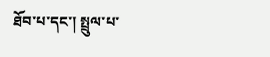ཐོབ་པ་དང་། སྤྲུལ་པ་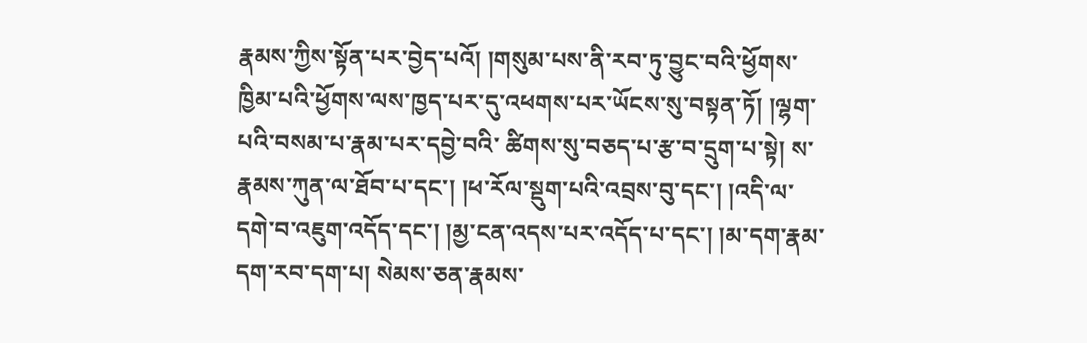རྣམས་ཀྱིས་སྟོན་པར་བྱེད་པའོ། །གསུམ་པས་ནི་རབ་ཏུ་བྱུང་བའི་ཕྱོགས་ཁྱིམ་པའི་ཕྱོགས་ལས་ཁྱད་པར་དུ་འཕགས་པར་ཡོངས་སུ་བསྟན་ཏོ། །ལྷག་པའི་བསམ་པ་རྣམ་པར་དབྱེ་བའི་ ཚིགས་སུ་བཅད་པ་རྩ་བ་དྲུག་པ་སྟེ། ས་རྣམས་ཀུན་ལ་ཐོབ་པ་དང་། །ཕ་རོལ་སྡུག་པའི་འབྲས་བུ་དང་། །འདི་ལ་དགེ་བ་འཇུག་འདོད་དང་། །མྱ་ངན་འདས་པར་འདོད་པ་དང་། །མ་དག་རྣམ་དག་རབ་དག་པ། སེམས་ཅན་རྣམས་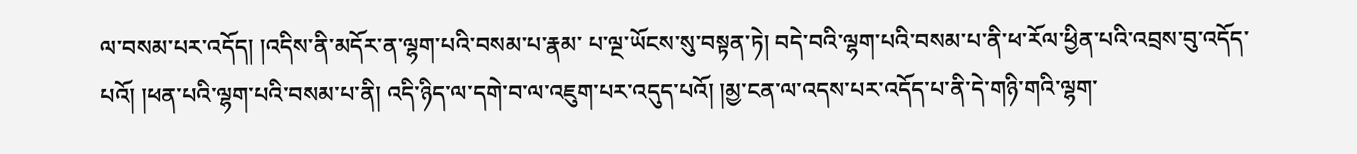ལ་བསམ་པར་འདོད། །འདིས་ནི་མདོར་ན་ལྷག་པའི་བསམ་པ་རྣམ་ པ་ལྔ་ཡོངས་སུ་བསྟན་ཏེ། བདེ་བའི་ལྷག་པའི་བསམ་པ་ནི་ཕ་རོལ་ཕྱིན་པའི་འབྲས་བུ་འདོད་པའོ། །ཕན་པའི་ལྷག་པའི་བསམ་པ་ནི། འདི་ཉིད་ལ་དགེ་བ་ལ་འཇུག་པར་འདུད་པའོ། །མྱ་ངན་ལ་འདས་པར་འདོད་པ་ནི་དེ་གཉི་གའི་ལྷག་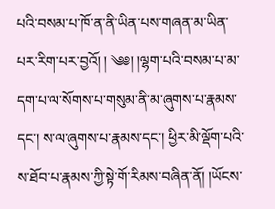པའི་བསམ་པ་ཁོ་ན་ནི་ཡིན་པས་གཞན་མ་ཡིན་པར་རིག་པར་བྱའོ། ། ༄༅། །ལྷག་པའི་བསམ་པ་མ་དག་པ་ལ་སོགས་པ་གསུམ་ནི་མ་ཞུགས་པ་རྣམས་དང་། ས་ལ་ཞུགས་པ་རྣམས་དང་། ཕྱིར་མི་ལྡོག་པའི་ས་ཐོབ་པ་རྣམས་ཀྱི་སྟེ་གོ་རིམས་བཞིན་ནོ། །ཡོངས་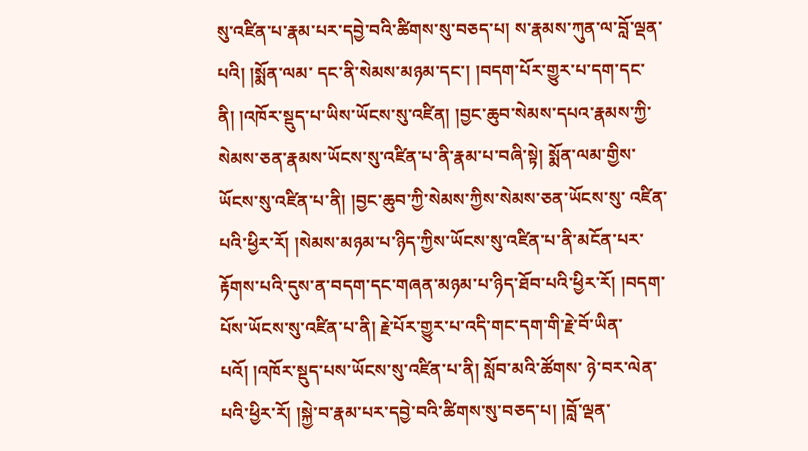སུ་འཛིན་པ་རྣམ་པར་དབྱེ་བའི་ཚིགས་སུ་བཅད་པ། ས་རྣམས་ཀུན་ལ་བློ་ལྡན་པའི། །སྨོན་ལམ་ དང་ནི་སེམས་མཉམ་དང་། །བདག་པོར་གྱུར་པ་དག་དང་ནི། །འཁོར་སྡུད་པ་ཡིས་ཡོངས་སུ་འཛིན། །བྱང་ཆུབ་སེམས་དཔའ་རྣམས་ཀྱི་སེམས་ཅན་རྣམས་ཡོངས་སུ་འཛིན་པ་ནི་རྣམ་པ་བཞི་སྟེ། སྨོན་ལམ་གྱིས་ཡོངས་སུ་འཛིན་པ་ནི། །བྱང་ཆུབ་ཀྱི་སེམས་ཀྱིས་སེམས་ཅན་ཡོངས་སུ་ འཛིན་པའི་ཕྱིར་རོ། །སེམས་མཉམ་པ་ཉིད་ཀྱིས་ཡོངས་སུ་འཛིན་པ་ནི་མངོན་པར་རྟོགས་པའི་དུས་ན་བདག་དང་གཞན་མཉམ་པ་ཉིད་ཐོབ་པའི་ཕྱིར་རོ། །བདག་པོས་ཡོངས་སུ་འཛིན་པ་ནི། རྗེ་པོར་གྱུར་པ་འདི་གང་དག་གི་རྗེ་བོ་ཡིན་པའོ། །འཁོར་སྡུད་པས་ཡོངས་སུ་འཛིན་པ་ནི། སློབ་མའི་ཚོགས་ ཉེ་བར་ལེན་པའི་ཕྱིར་རོ། །སྐྱེ་བ་རྣམ་པར་དབྱེ་བའི་ཚིགས་སུ་བཅད་པ། །བློ་ལྡན་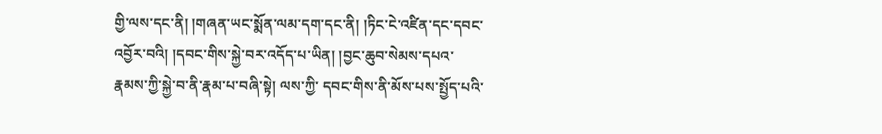གྱི་ལས་དང་ནི། །གཞན་ཡང་སྨོན་ལམ་དག་དང་ནི། །ཏིང་ངེ་འཛིན་དང་དབང་འབྱོར་བའི། །དབང་གིས་སྐྱེ་བར་འདོད་པ་ཡིན། །བྱང་ཆུབ་སེམས་དཔའ་རྣམས་ཀྱི་སྐྱེ་བ་ནི་རྣམ་པ་བཞི་སྟེ། ལས་ཀྱི་ དབང་གིས་ནི་མོས་པས་སྤྱོད་པའི་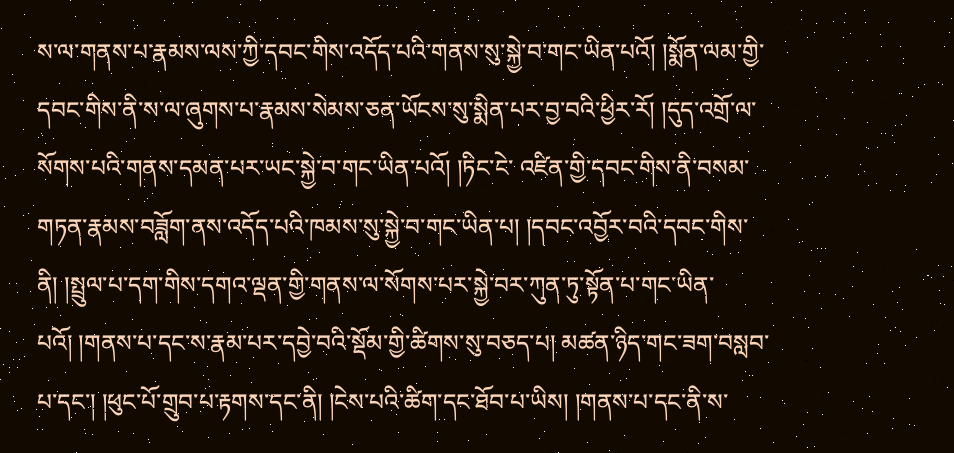ས་ལ་གནས་པ་རྣམས་ལས་ཀྱི་དབང་གིས་འདོད་པའི་གནས་སུ་སྐྱེ་བ་གང་ཡིན་པའོ། །སྨོན་ལམ་གྱི་དབང་གིས་ནི་ས་ལ་ཞུགས་པ་རྣམས་སེམས་ཅན་ཡོངས་སུ་སྨིན་པར་བྱ་བའི་ཕྱིར་རོ། །དུད་འགྲོ་ལ་སོགས་པའི་གནས་དམན་པར་ཡང་སྐྱེ་བ་གང་ཡིན་པའོ། །ཏིང་ངེ་ འཛིན་གྱི་དབང་གིས་ནི་བསམ་གཏན་རྣམས་བཟློག་ནས་འདོད་པའི་ཁམས་སུ་སྐྱེ་བ་གང་ཡིན་པ། །དབང་འབྱོར་བའི་དབང་གིས་ནི། །སྤྲུལ་པ་དག་གིས་དགའ་ལྡན་གྱི་གནས་ལ་སོགས་པར་སྐྱེ་བར་ཀུན་ཏུ་སྟོན་པ་གང་ཡིན་པའོ། །གནས་པ་དང་ས་རྣམ་པར་དབྱེ་བའི་སྡོམ་གྱི་ཚིགས་སུ་བཅད་པ། མཚན་ཉིད་གང་ཟག་བསླབ་པ་དང་། །ཕུང་པོ་གྲུབ་པ་རྟགས་དང་ནི། །ངེས་པའི་ཚིག་དང་ཐོབ་པ་ཡིས། །གནས་པ་དང་ནི་ས་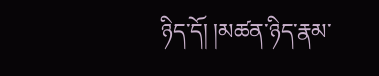ཉིད་དོ། །མཚན་ཉིད་རྣམ་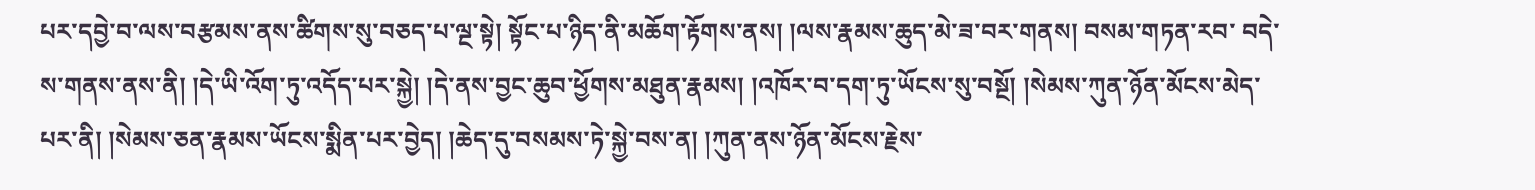པར་དབྱེ་བ་ལས་བརྩམས་ནས་ཚིགས་སུ་བཅད་པ་ལྔ་སྟེ། སྟོང་པ་ཉིད་ནི་མཆོག་རྟོགས་ནས། །ལས་རྣམས་ཆུད་མེ་ཟ་བར་གནས། བསམ་གཏན་རབ་ བདེ་ས་གནས་ནས་ནི། །དེ་ཡི་འོག་ཏུ་འདོད་པར་སྐྱེ། །དེ་ནས་བྱང་ཆུབ་ཕྱོགས་མཐུན་རྣམས། །འཁོར་བ་དག་ཏུ་ཡོངས་སུ་བསྔོ། །སེམས་ཀུན་ཉོན་མོངས་མེད་པར་ནི། །སེམས་ཅན་རྣམས་ཡོངས་སྨིན་པར་བྱེད། །ཆེད་དུ་བསམས་ཏེ་སྐྱེ་བས་ན། །ཀུན་ནས་ཉོན་མོངས་རྗེས་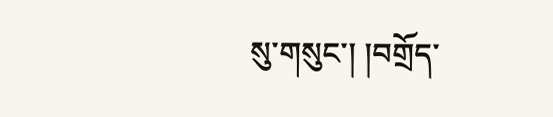སུ་གསུང་། །བགྲོད་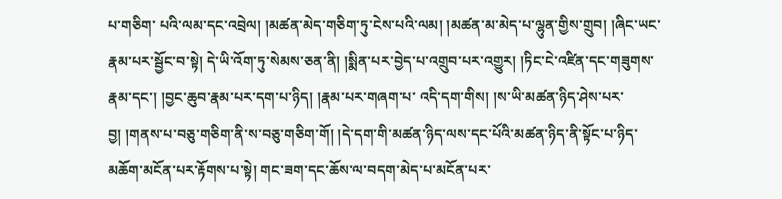པ་གཅིག་ པའི་ལམ་དང་འབྲེལ། །མཚན་མེད་གཅིག་ཏུ་ངེས་པའི་ལམ། །མཚན་མ་མེད་པ་ལྷུན་གྱིས་གྲུབ། །ཞིང་ཡང་རྣམ་པར་སྦྱོང་བ་སྟེ། དེ་ཡི་འོག་ཏུ་སེམས་ཅན་ནི། །སྨིན་པར་བྱེད་པ་འགྲུབ་པར་འགྱུར། །ཏིང་ངེ་འཛིན་དང་གཟུགས་རྣམ་དང་། །བྱང་ཆུབ་རྣམ་པར་དག་པ་ཉིད། །རྣམ་པར་གཞག་པ་ འདི་དག་གིས། །ས་ཡི་མཚན་ཉིད་ཤེས་པར་བྱ། །གནས་པ་བཅུ་གཅིག་ནི་ས་བཅུ་གཅིག་གོ། །དེ་དག་གི་མཚན་ཉིད་ལས་དང་པོའི་མཚན་ཉིད་ནི་སྟོང་པ་ཉིད་མཆོག་མངོན་པར་རྟོགས་པ་སྟེ། གང་ཟག་དང་ཆོས་ལ་བདག་མེད་པ་མངོན་པར་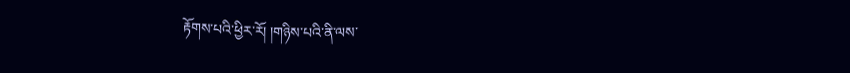རྟོགས་པའི་ཕྱིར་རོ། །གཉིས་པའི་ནི་ལས་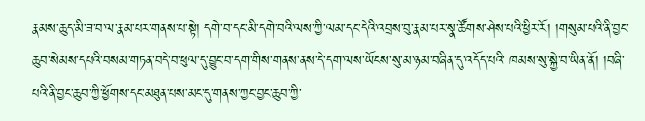རྣམས་ཆུད་མི་ཟ་བ་ལ་རྣམ་པར་གནས་པ་སྟེ། དགེ་བ་དང་མི་དགེ་བའི་ལས་ཀྱི་ལམ་དང་དེའི་འབྲས་བུ་རྣམ་པར་སྣ་ཚོགས་ཤེས་པའི་ཕྱིར་རོ། །གསུམ་པའི་ནི་བྱང་ཆུབ་སེམས་དཔའི་བསམ་གཏན་བདེ་བ་ཕུལ་དུ་བྱུང་བ་དག་གིས་གནས་ནས་དེ་དག་ལས་ཡོངས་སུ་མ་ཉམ་བཞིན་དུ་འདོད་པའི་ ཁམས་སུ་སྐྱེ་བ་ཡིན་ནོ། །བཞི་པའི་ནི་བྱང་ཆུབ་ཀྱི་ཕྱོགས་དང་མཐུན་པས་མང་དུ་གནས་ཀྱང་བྱང་ཆུབ་ཀྱི་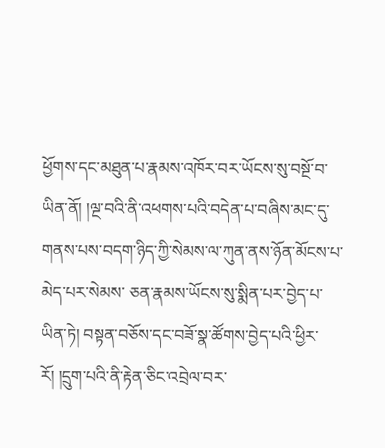ཕྱོགས་དང་མཐུན་པ་རྣམས་འཁོར་བར་ཡོངས་སུ་བསྔོ་བ་ཡིན་ནོ། །ལྔ་བའི་ནི་འཕགས་པའི་བདེན་པ་བཞིས་མང་དུ་གནས་པས་བདག་ཉིད་ཀྱི་སེམས་ལ་ཀུན་ནས་ཉོན་མོངས་པ་མེད་པར་སེམས་ ཅན་རྣམས་ཡོངས་སུ་སྨིན་པར་བྱེད་པ་ཡིན་ཏེ། བསྟན་བཅོས་དང་བཟོ་སྣ་ཚོགས་བྱེད་པའི་ཕྱིར་རོ། །དྲུག་པའི་ནི་རྟེན་ཅིང་འབྲེལ་བར་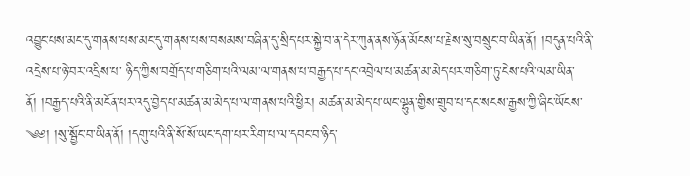འབྱུང་པས་མང་དུ་གནས་པས་མང་དུ་གནས་པས་བསམས་བཞིན་དུ་སྲིད་པར་སྐྱེ་བ་ན་དེར་ཀུན་ནས་ཉོན་མོངས་པ་རྗེས་སུ་བསྲུང་བ་ཡིན་ནོ། །བདུན་པའི་ནི་འདྲེས་པ་ཉེ་བར་འདྲིས་པ་ ཉིད་ཀྱིས་བགྲོད་པ་གཅིག་པའི་ལམ་ལ་གནས་པ་བརྒྱད་པ་དང་འབྲེལ་པ་མཚན་མ་མེད་པར་གཅིག་ཏུ་ངེས་པའི་ལམ་ཡིན་ནོ། །བརྒྱད་པའི་ནི་མངོན་པར་འདུ་བྱེད་པ་མཚན་མ་མེད་པ་ལ་གནས་པའི་ཕྱིར། མཚན་མ་མེད་པ་ཡང་ལྷུན་གྱིས་གྲུབ་པ་དང་སངས་རྒྱས་ཀྱི་ཞིང་ཡོངས་ ༄༅། །སུ་སྦྱོང་བ་ཡིན་ནོ། །དགུ་པའི་ནི་སོ་སོ་ཡང་དག་པར་རིག་པ་ལ་དབང་བ་ཉིད་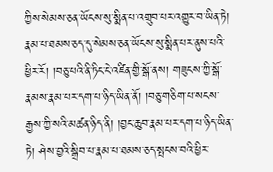ཀྱིས་སེམས་ཅན་ཡོངས་སུ་སྨིན་པ་འགྲུབ་པར་འགྱུར་བ་ཡིན་ཏེ། རྣམ་པ་ཐམས་ཅད་དུ་སེམས་ཅན་ཡོངས་སུ་སྨིན་པར་ནུས་པའི་ཕྱིར་རོ། །བཅུ་པའི་ནི་ཏིང་ངེ་འཛིན་གྱི་སྒོ་ནས། གཟུངས་ཀྱི་སྒོ་ རྣམས་རྣམ་པར་དག་པ་ཉིད་ཡིན་ནོ། །བཅུ་གཅིག་པ་སངས་རྒྱས་ཀྱི་སའི་མཚན་ཉིད་ནི། །བྱང་ཆུབ་རྣམ་པར་དག་པ་ཉིད་ཡིན་ཏེ། ཤེས་བྱའི་སྒྲིབ་པ་རྣམ་པ་ཐམས་ཅད་སྤངས་བའི་ཕྱིར་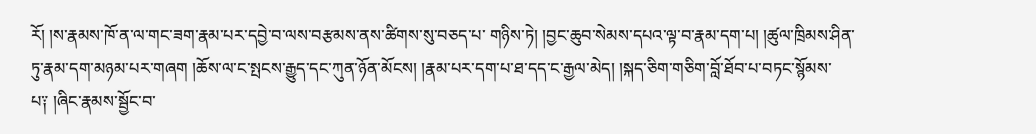རོ། །ས་རྣམས་ཁོ་ན་ལ་གང་ཟག་རྣམ་པར་དབྱེ་བ་ལས་བརྩམས་ནས་ཚིགས་སུ་བཅད་པ་ གཉིས་ཏེ། །བྱང་ཆུབ་སེམས་དཔའ་ལྟ་བ་རྣམ་དག་པ། །ཚུལ་ཁྲིམས་ཤིན་ཏུ་རྣམ་དག་མཉམ་པར་གཞག །ཆོས་ལ་ང་སྤངས་རྒྱུད་དང་ཀུན་ཉོན་མོངས། །རྣམ་པར་དག་པ་ཐ་དད་ང་རྒྱལ་མེད། །སྐད་ཅིག་གཅིག་བློ་ཐོབ་པ་བཏང་སྙོམས་ པ༑ །ཞིང་རྣམས་སྦྱོང་བ་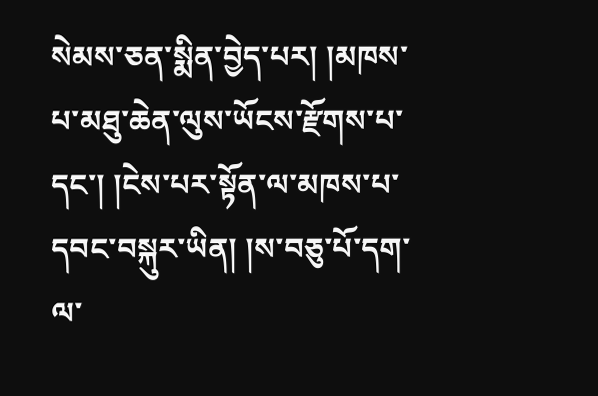སེམས་ཅན་སྨིན་བྱེད་པར། །མཁས་པ་མཐུ་ཆེན་ལུས་ཡོངས་རྫོགས་པ་དང་། །ངེས་པར་སྟོན་ལ་མཁས་པ་དབང་བསྐུར་ཡིན། །ས་བཅུ་པོ་དག་ལ་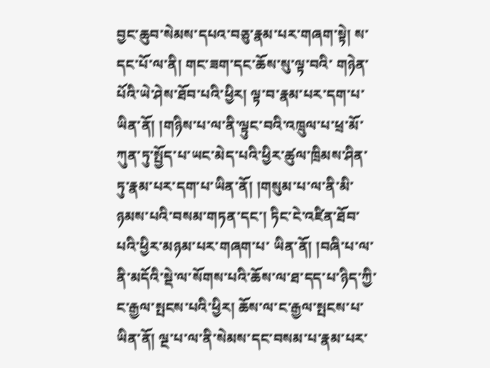བྱང་ཆུབ་སེམས་དཔའ་བཅུ་རྣམ་པར་གཞག་སྟེ། ས་དང་པོ་ལ་ནི། གང་ཟག་དང་ཆོས་སུ་ལྟ་བའི་ གཉེན་པོའི་ཡེ་ཤེས་ཐོབ་པའི་ཕྱིར། ལྟ་བ་རྣམ་པར་དག་པ་ཡིན་ནོ། །གཉིས་པ་ལ་ནི་ལྟུང་བའི་འཁྲུལ་པ་ཕྲ་མོ་ཀུན་ཏུ་སྤྱོད་པ་ཡང་མེད་པའི་ཕྱིར་ཚུལ་ཁྲིམས་ཤིན་ཏུ་རྣམ་པར་དག་པ་ཡིན་ནོ། །གསུམ་པ་ལ་ནི་མི་ཉམས་པའི་བསམ་གཏན་དང་། ཏིང་ངེ་འཛིན་ཐོབ་པའི་ཕྱིར་མཉམ་པར་གཞག་པ་ ཡིན་ནོ། །བཞི་པ་ལ་ནི་མདོའི་སྡེ་ལ་སོགས་པའི་ཆོས་ལ་ཐ་དད་པ་ཉིད་ཀྱི་ང་རྒྱལ་སྤངས་པའི་ཕྱིར། ཆོས་ལ་ང་རྒྱལ་སྤངས་པ་ཡིན་ནོ། ལྔ་པ་ལ་ནི་སེམས་དང་བསམ་པ་རྣམ་པར་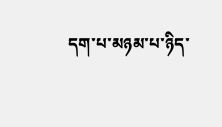དག་པ་མཉམ་པ་ཉིད་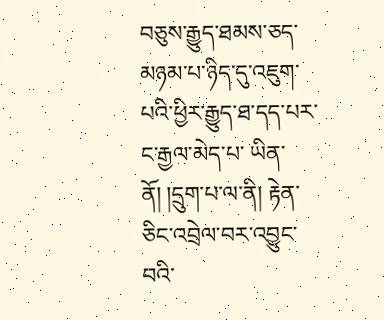བཅུས་རྒྱུད་ཐམས་ཅད་མཉམ་པ་ཉིད་དུ་འཇུག་པའི་ཕྱིར་རྒྱུད་ཐ་དད་པར་ང་རྒྱལ་མེད་པ་ ཡིན་ནོ། །དྲུག་པ་ལ་ནི། རྟེན་ཅིང་འབྲེལ་བར་འབྱུང་བའི་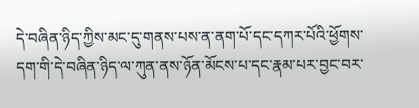དེ་བཞིན་ཉིད་ཀྱིས་མང་དུ་གནས་པས་ན་ནག་པོ་དང་དཀར་པོའི་ཕྱོགས་དག་གི་དེ་བཞིན་ཉིད་ལ་ཀུན་ནས་ཉོན་མོངས་པ་དང་རྣམ་པར་བྱང་བར་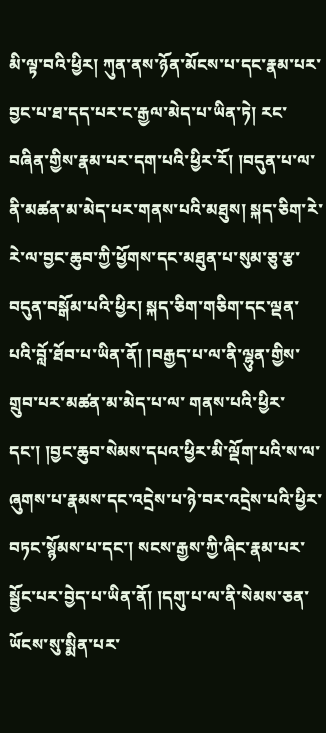མི་ལྟ་བའི་ཕྱིར། ཀུན་ནས་ཉོན་མོངས་པ་དང་རྣམ་པར་བྱང་པ་ཐ་དད་པར་ང་རྒྱལ་མེད་པ་ཡིན་ཏེ། རང་བཞིན་གྱིས་རྣམ་པར་དག་པའི་ཕྱིར་རོ། །བདུན་པ་ལ་ནི་མཚན་མ་མེད་པར་གནས་པའི་མཐུས། སྐད་ཅིག་རེ་རེ་ལ་བྱང་ཆུབ་ཀྱི་ཕྱོགས་དང་མཐུན་པ་སུམ་ཅུ་རྩ་བདུན་བསྒོམ་པའི་ཕྱིར། སྐད་ཅིག་གཅིག་དང་ལྡན་པའི་བློ་ཐོབ་པ་ཡིན་ནོ། །བརྒྱད་པ་ལ་ནི་ལྷུན་གྱིས་གྲུབ་པར་མཚན་མ་མེད་པ་ལ་ གནས་པའི་ཕྱིར་དང་། །བྱང་ཆུབ་སེམས་དཔའ་ཕྱིར་མི་ལྡོག་པའི་ས་ལ་ཞུགས་པ་རྣམས་དང་འདྲེས་པ་ཉེ་བར་འདྲེས་པའི་ཕྱིར་བཏང་སྙོམས་པ་དང་། སངས་རྒྱས་ཀྱི་ཞིང་རྣམ་པར་སྦྱོང་པར་བྱེད་པ་ཡིན་ནོ། །དགུ་པ་ལ་ནི་སེམས་ཅན་ཡོངས་སུ་སྨིན་པར་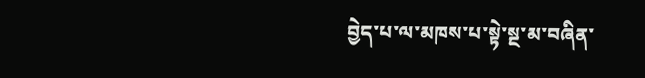བྱེད་པ་ལ་མཁས་པ་སྟེ་སྔ་མ་བཞིན་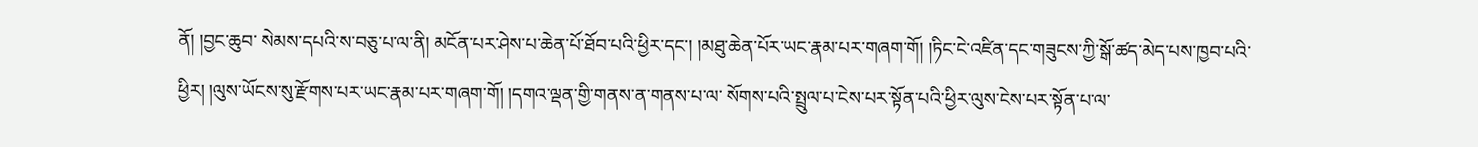ནོ། །བྱང་ཆུབ་ སེམས་དཔའི་ས་བཅུ་པ་ལ་ནི། མངོན་པར་ཤེས་པ་ཆེན་པོ་ཐོབ་པའི་ཕྱིར་དང་། །མཐུ་ཆེན་པོར་ཡང་རྣམ་པར་གཞག་གོ། །ཏིང་ངེ་འཛིན་དང་གཟུངས་ཀྱི་སྒོ་ཚད་མེད་པས་ཁྱབ་པའི་ཕྱིར། །ལུས་ཡོངས་སུ་རྫོགས་པར་ཡང་རྣམ་པར་གཞག་གོ། །དགའ་ལྡན་གྱི་གནས་ན་གནས་པ་ལ་ སོགས་པའི་སྤྲུལ་པ་ངེས་པར་སྟོན་པའི་ཕྱིར་ལུས་ངེས་པར་སྟོན་པ་ལ་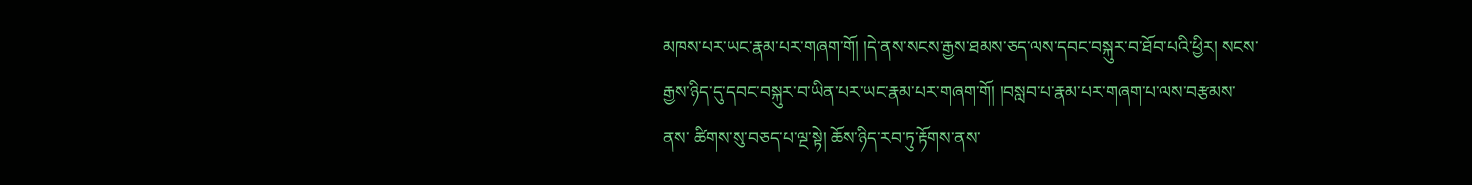མཁས་པར་ཡང་རྣམ་པར་གཞག་གོ། །དེ་ནས་སངས་རྒྱས་ཐམས་ཅད་ལས་དབང་བསྐུར་བ་ཐོབ་པའི་ཕྱིར། སངས་རྒྱས་ཉིད་དུ་དབང་བསྐུར་བ་ཡིན་པར་ཡང་རྣམ་པར་གཞག་གོ། །བསླབ་པ་རྣམ་པར་གཞག་པ་ལས་བརྩམས་ནས་ ཚིགས་སུ་བཅད་པ་ལྔ་སྟེ། ཆོས་ཉིད་རབ་ཏུ་རྟོགས་ནས་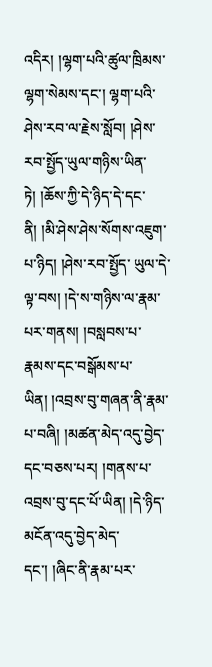འདིར། །ལྷག་པའི་ཚུལ་ཁྲིམས་ལྷག་སེམས་དང་། ལྷག་པའི་ཤེས་རབ་ལ་རྗེས་སློབ། །ཤེས་རབ་སྤྱོད་ཡུལ་གཉིས་ཡིན་ཏེ། །ཆོས་ཀྱི་དེ་ཉིད་དེ་དང་ནི། །མི་ཤེས་ཤེས་སོགས་འཇུག་པ་ཉིད། །ཤེས་རབ་སྤྱོད་ ཡུལ་དེ་ལྟ་བས། །དེ་ས་གཉིས་ལ་རྣམ་པར་གནས། །བསླབས་པ་རྣམས་དང་བསྒོམས་པ་ཡིན། །འབྲས་བུ་གཞན་ནི་རྣམ་པ་བཞི། །མཚན་མེད་འདུ་བྱེད་དང་བཅས་པར། །གནས་པ་འབྲས་བུ་དང་པོ་ཡིན། །དེ་ཉིད་མངོན་འདུ་བྱེད་མེད་དང་། །ཞིང་ནི་རྣམ་པར་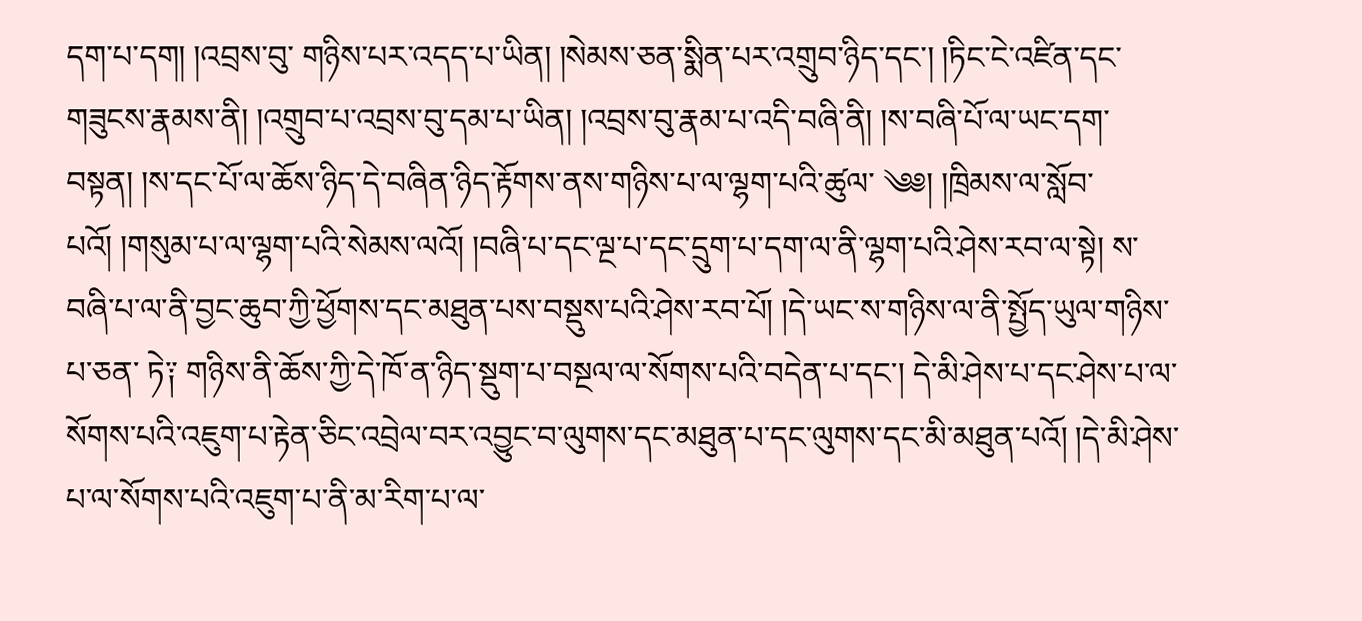དག་པ་དག། །འབྲས་བུ་ གཉིས་པར་འདད་པ་ཡིན། །སེམས་ཅན་སྨིན་པར་འགྲུབ་ཉིད་དང་། །ཏིང་ངེ་འཛིན་དང་གཟུངས་རྣམས་ནི། །འགྲུབ་པ་འབྲས་བུ་དམ་པ་ཡིན། །འབྲས་བུ་རྣམ་པ་འདི་བཞི་ནི། །ས་བཞི་པོ་ལ་ཡང་དག་བསྟན། །ས་དང་པོ་ལ་ཆོས་ཉིད་དེ་བཞིན་ཉིད་རྟོགས་ནས་གཉིས་པ་ལ་ལྷག་པའི་ཚུལ་ ༄༅། །ཁྲིམས་ལ་སློབ་པའོ། །གསུམ་པ་ལ་ལྷག་པའི་སེམས་ལའོ། །བཞི་པ་དང་ལྔ་པ་དང་དྲུག་པ་དག་ལ་ནི་ལྷག་པའི་ཤེས་རབ་ལ་སྟེ། ས་བཞི་པ་ལ་ནི་བྱང་ཆུབ་ཀྱི་ཕྱོགས་དང་མཐུན་པས་བསྡུས་པའི་ཤེས་རབ་པོ། །དེ་ཡང་ས་གཉིས་ལ་ནི་སྤྱོད་ཡུལ་གཉིས་པ་ཅན་ ཏེ༑ གཉིས་ནི་ཆོས་ཀྱི་དེ་ཁོ་ན་ཉིད་སྡུག་པ་བསྔལ་ལ་སོགས་པའི་བདེན་པ་དང་། དེ་མི་ཤེས་པ་དང་ཤེས་པ་ལ་སོགས་པའི་འཇུག་པ་རྟེན་ཅིང་འབྲེལ་བར་འབྱུང་བ་ལུགས་དང་མཐུན་པ་དང་ལུགས་དང་མི་མཐུན་པའོ། །དེ་མི་ཤེས་པ་ལ་སོགས་པའི་འཇུག་པ་ནི་མ་རིག་པ་ལ་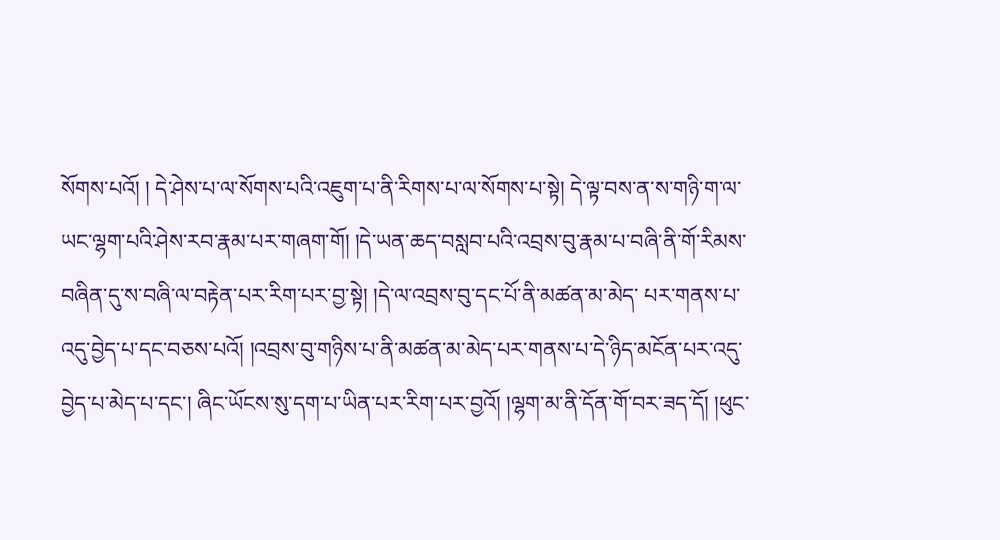སོགས་པའོ། ། དེ་ཤེས་པ་ལ་སོགས་པའི་འཇུག་པ་ནི་རིགས་པ་ལ་སོགས་པ་སྟེ། དེ་ལྟ་བས་ན་ས་གཉི་ག་ལ་ཡང་ལྷག་པའི་ཤེས་རབ་རྣམ་པར་གཞག་གོ། །དེ་ཡན་ཆད་བསླབ་པའི་འབྲས་བུ་རྣམ་པ་བཞི་ནི་གོ་རིམས་བཞིན་དུ་ས་བཞི་ལ་བརྟེན་པར་རིག་པར་བྱ་སྟེ། །དེ་ལ་འབྲས་བུ་དང་པོ་ནི་མཚན་མ་མེད་ པར་གནས་པ་འདུ་བྱེད་པ་དང་བཅས་པའོ། །འབྲས་བུ་གཉིས་པ་ནི་མཚན་མ་མེད་པར་གནས་པ་དེ་ཉིད་མངོན་པར་འདུ་བྱེད་པ་མེད་པ་དང་། ཞིང་ཡོངས་སུ་དག་པ་ཡིན་པར་རིག་པར་བྱའོ། །ལྷག་མ་ནི་དོན་གོ་བར་ཟད་དོ། །ཕུང་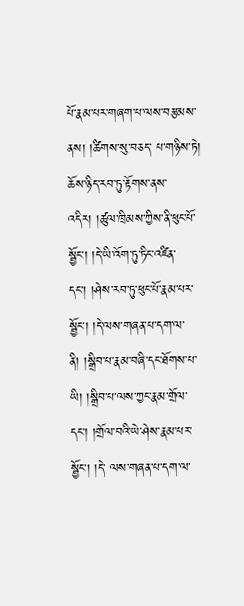པོ་རྣམ་པར་གཞག་པ་ལས་བརྩམས་ནས། །ཚིགས་སུ་བཅད་ པ་གཉིས་ཏེ། ཆོས་ཉིད་རབ་ཏུ་རྟོགས་ནས་འདིར། །ཚུལ་ཁྲིམས་ཀྱིས་ནི་ཕུང་པོ་སྦྱོང་། །དེ་ཡི་འོག་ཏུ་ཏིང་འཛིན་དང་། །ཤེས་རབ་ཏུ་ཕུང་པོ་རྣམ་པར་སྦྱོང་། །དེ་ལས་གཞན་པ་དག་ལ་ནི། །སྒྲིབ་པ་རྣམ་བཞི་དང་ཐོགས་པ་ཡི། །སྒྲིབ་པ་ལས་ཀྱང་རྣམ་གྲོལ་དང་། །གྲོལ་བའི་ཡེ་ཤེས་རྣམ་པར་སྦྱོང་། །དེ་ ལས་གཞན་པ་དག་ལ་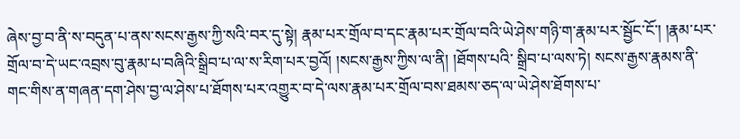ཞེས་བྱ་བ་ནི་ས་བདུན་པ་ནས་སངས་རྒྱས་ཀྱི་སའི་བར་དུ་སྟེ། རྣམ་པར་གྲོལ་བ་དང་རྣམ་པར་གྲོལ་བའི་ཡེ་ཤེས་གཉི་ག་རྣམ་པར་སྦྱོང་ངོ་། །རྣམ་པར་གྲོལ་བ་དེ་ཡང་འབྲས་བུ་རྣམ་པ་བཞིའི་སྒྲིབ་པ་ལ་ས་རིག་པར་བྱའོ། །སངས་རྒྱས་ཀྱིས་ལ་ནི། །ཐོགས་པའི་ སྒྲིབ་པ་ལས་ཏེ། སངས་རྒྱས་རྣམས་ནི་གང་གིས་ན་གཞན་དག་ཤེས་བྱ་ལ་ཤེས་པ་ཐོགས་པར་འགྱུར་བ་དེ་ལས་རྣམ་པར་གྲོལ་བས་ཐམས་ཅད་ལ་ཡེ་ཤེས་ཐོགས་པ་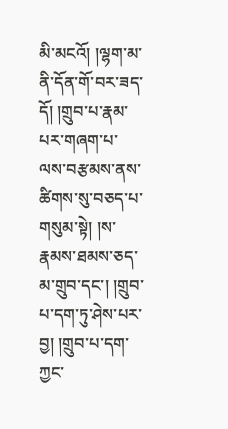མི་མངའོ། །ལྷག་མ་ནི་དོན་གོ་བར་ཟད་དོ། །གྲུབ་པ་རྣམ་པར་གཞག་པ་ལས་བརྩམས་ནས་ཚིགས་སུ་བཅད་པ་ གསུམ་སྟེ། །ས་རྣམས་ཐམས་ཅད་མ་གྲུབ་དང་། །གྲུབ་པ་དག་ཏུ་ཤེས་པར་བྱ། །གྲུབ་པ་དག་ཀྱང་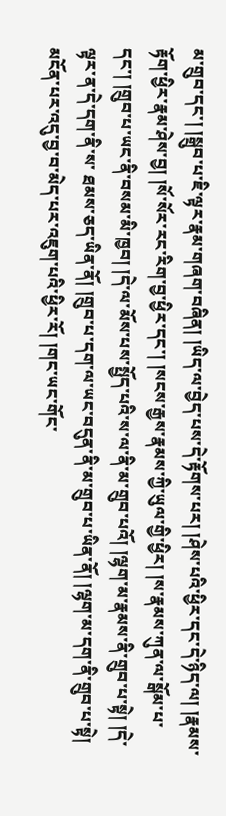མ་གྲུབ་དང་། །སྒྲུབ་པ་ཇི་ལྟར་རྣམ་གཞག་བཞིན། །ཡིད་ལ་བྱེད་པས་དེ་རྟོགས་པར། །ཤེས་པའི་ཕྱིར་དང་དེ་ཉིད་ལ། །རྣམས་ རྟོག་ཕྱིར་རྣམ་ཤེས་བྱ། །སོ་སོར་རང་རིག་བྱ་ཕྱིར་དང་། །སངས་རྒྱས་རྣམས་ཀྱི་ཡུལ་གྱི་ཕྱིར། །ས་རྣམས་ཀུན་ལ་སྒོམ་པ་དང་། །གྲུབ་པ་ཡང་ནི་བསམ་མི་ཁྱབ། །དེ་ལ་མོས་པས་སྤྱོད་པའི་ས་ལ་ནི་མ་གྲུབ་པའོ། །ལྷག་མ་རྣམས་ནི་གྲུབ་པ་སྟེ། །དེ་ལྟར་ན་དེ་དག་ནི་ས་ ཐམས་ཅད་ཡིན་ནོ། །གྲུབ་པ་དག་ལ་ཡང་བདུན་ནི་མ་གྲུབ་པ་ཡིན་ནོ། །ལྷག་མ་དག་ནི་གྲུབ་པ་སྟེ། མངོན་པར་འདུ་བྱ་བ་མེད་པར་འཇུག་པའི་ཕྱིར་རོ། །གང་ཡང་གོང་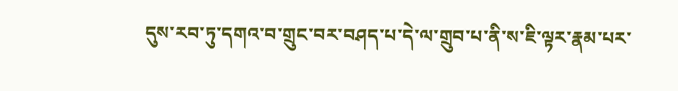དུས་རབ་ཏུ་དགའ་བ་གྲུང་བར་བཤད་པ་དེ་ལ་གྲུབ་པ་ནི་ས་ཇི་ལྟར་རྣམ་པར་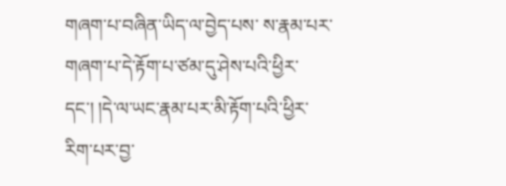གཞག་པ་བཞིན་ཡིད་ལ་བྱེད་པས་ ས་རྣམ་པར་གཞག་པ་དེ་རྟོག་པ་ཙམ་དུ་ཤེས་པའི་ཕྱིར་དང་། །དེ་ལ་ཡང་རྣམ་པར་མི་རྟོག་པའི་ཕྱིར་རིག་པར་བྱ་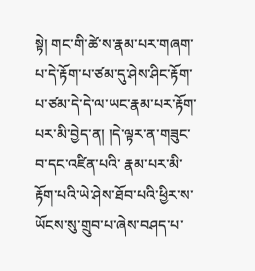སྟེ། གང་གི་ཚེ་ས་རྣམ་པར་གཞག་པ་དེ་རྟོག་པ་ཙམ་དུ་ཤེས་ཤིང་རྟོག་པ་ཙམ་དེ་དེ་ལ་ཡང་རྣམ་པར་རྟོག་པར་མི་བྱེད་ན། །དེ་ལྟར་ན་གཟུང་བ་དང་འཛིན་པའི་ རྣམ་པར་མི་རྟོག་པའི་ཡེ་ཤེས་ཐོབ་པའི་ཕྱིར་ས་ཡོངས་སུ་གྲུབ་པ་ཞེས་བཤད་པ་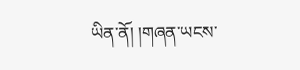ཡིན་ནོ། །གཞན་ཡངས་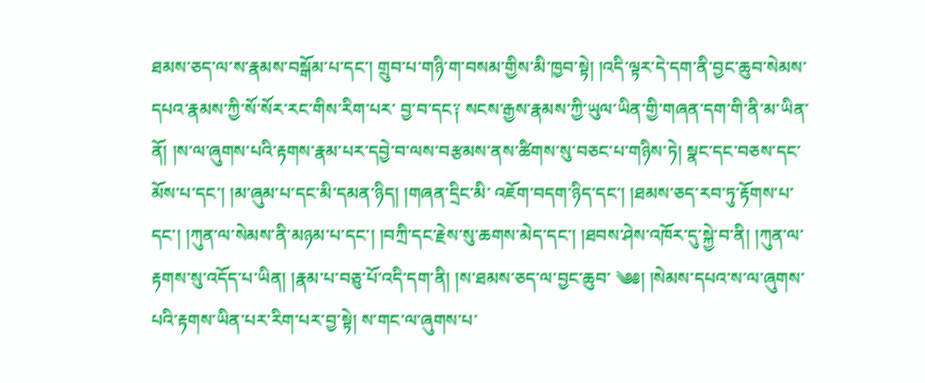ཐམས་ཅད་ལ་ས་རྣམས་བསྒོམ་པ་དང་། གྲུབ་པ་གཉི་ག་བསམ་གྱིས་མི་ཁྱབ་སྟེ། །འདི་ལྟར་དེ་དག་ནི་བྱང་ཆུབ་སེམས་དཔའ་རྣམས་ཀྱི་སོ་སོར་རང་གིས་རིག་པར་ བྱ་བ་དང༑ སངས་རྒྱས་རྣམས་ཀྱི་ཡུལ་ཡིན་གྱི་གཞན་དག་གི་ནི་མ་ཡིན་ནོ། །ས་ལ་ཞུགས་པའི་རྟགས་རྣམ་པར་དབྱེ་བ་ལས་བརྩམས་ནས་ཚིགས་སུ་བཅང་པ་གཉིས་ཏེ། སྣང་དང་བཅས་དང་མོས་པ་དང་། །མ་ཞུམ་པ་དང་མི་དམན་ཉིད། །གཞན་དྲིང་མི་ འཇོག་བདག་ཉིད་དང་། །ཐམས་ཅད་རབ་ཏུ་རྟོགས་པ་དང་། །ཀུན་ལ་སེམས་ནི་མཉམ་པ་དང་། །བཀྲི་དང་རྗེས་སུ་ཆགས་མེད་དང་། །ཐབས་ཤེས་འཁོར་དུ་སྐྱེ་བ་ནི། །ཀུན་ལ་རྟགས་སུ་འདོད་པ་ཡིན། །རྣམ་པ་བཅུ་པོ་འདི་དག་ནི། །ས་ཐམས་ཅད་ལ་བྱང་ཆུབ་ ༄༅། །སེམས་དཔའ་ས་ལ་ཞུགས་པའི་རྟགས་ཡིན་པར་རིག་པར་བྱ་སྟེ། ས་གང་ལ་ཞུགས་པ་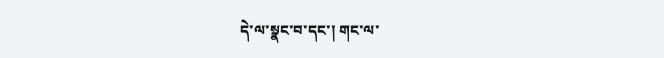དེ་ལ་སྣང་བ་དང་། གང་ལ་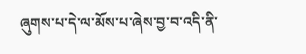ཞུགས་པ་དེ་ལ་མོས་པ་ཞེས་བྱ་བ་འདི་ནི་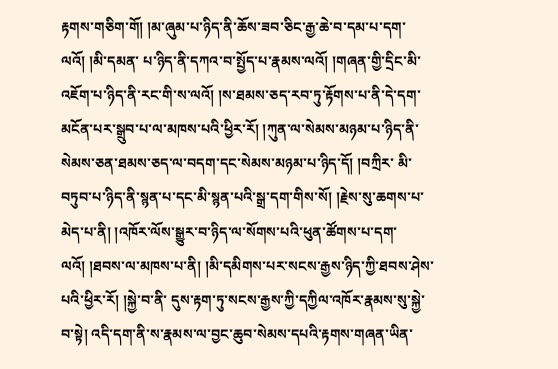རྟགས་གཅིག་གོ། །མ་ཞུམ་པ་ཉིད་ནི་ཆོས་ཟབ་ཅིང་རྒྱ་ཆེ་བ་དམ་པ་དག་ལའོ། །མི་དམན་ པ་ཉིད་ནི་དཀའ་བ་སྤྱོད་པ་རྣམས་ལའོ། །གཞན་གྱི་དྲིང་མི་འཇོག་པ་ཉིད་ནི་རང་གི་ས་ལའོ། །ས་ཐམས་ཅད་རབ་ཏུ་རྟོགས་པ་ནི་དེ་དག་མངོན་པར་སྒྲུབ་པ་ལ་མཁས་པའི་ཕྱིར་རོ། །ཀུན་ལ་སེམས་མཉམ་པ་ཉིད་ནི་སེམས་ཅན་ཐམས་ཅད་ལ་བདག་དང་སེམས་མཉམ་པ་ཉིད་དོ། །བཀྲིར་ མི་བཏུབ་པ་ཉིད་ནི་སྙན་པ་དང་མི་སྙན་པའི་སྒྲ་དག་གིས་སོ། །རྗེས་སུ་ཆགས་པ་མེད་པ་ནི། །འཁོར་ལོས་སྒྱུར་བ་ཉིད་ལ་སོགས་པའི་ཕུན་ཚོགས་པ་དག་ལའོ། །ཐབས་ལ་མཁས་པ་ནི། །མི་དམིགས་པར་སངས་རྒྱས་ཉིད་ཀྱི་ཐབས་ཤེས་པའི་ཕྱིར་རོ། །སྐྱེ་བ་ནི་ དུས་རྟག་ཏུ་སངས་རྒྱས་ཀྱི་དཀྱིལ་འཁོར་རྣམས་སུ་སྐྱེ་བ་སྟེ། འདི་དག་ནི་ས་རྣམས་ལ་བྱང་ཆུབ་སེམས་དཔའི་རྟགས་གཞན་ཡིན་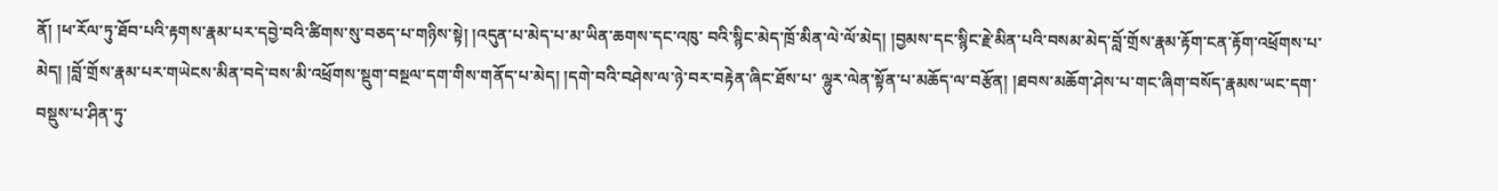ནོ། །ཕ་རོལ་ཏུ་ཐོབ་པའི་རྟགས་རྣམ་པར་དབྱེ་བའི་ཚིགས་སུ་བཅད་པ་གཉིས་སྟེ། །འདུན་པ་མེད་པ་མ་ཡིན་ཆགས་དང་འཁུ་ བའི་སྙིང་མེད་ཁྲོ་མིན་ལེ་ལོ་མེད། །བྱམས་དང་སྙིང་རྗེ་མིན་པའི་བསམ་མེད་བློ་གྲོས་རྣམ་རྟོག་ངན་རྟོག་འཕྲོགས་པ་མེད། །བློ་གྲོས་རྣམ་པར་གཡེངས་མིན་བདེ་བས་མི་འཕྲོགས་སྡུག་བསྔལ་དག་གིས་གནོད་པ་མེད། །དགེ་བའི་བཤེས་ལ་ཉེ་བར་བརྟེན་ཞིང་ཐོས་པ་ ལྷུར་ལེན་སྟོན་པ་མཆོད་ལ་བརྩོན། །ཐབས་མཆོག་ཤེས་པ་གང་ཞིག་བསོད་རྣམས་ཡང་དག་བསྡུས་པ་ཤིན་ཏུ་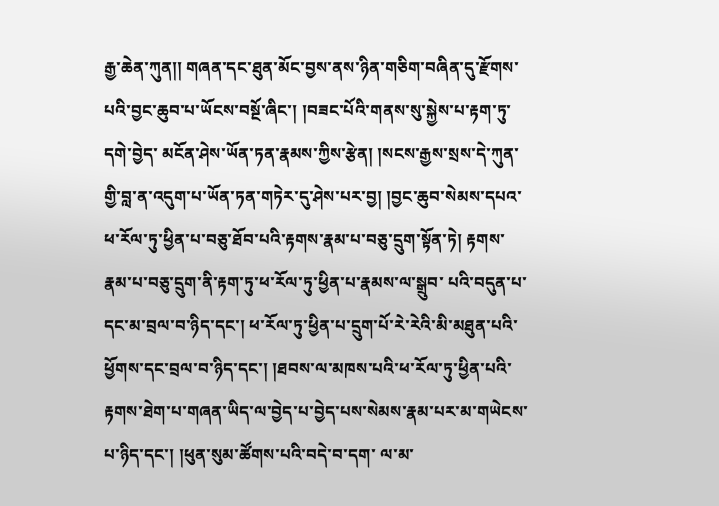རྒྱ་ཆེན་ཀུན།། གཞན་དང་ཐུན་མོང་བྱས་ནས་ཉིན་གཅིག་བཞིན་དུ་རྫོགས་པའི་བྱང་ཆུབ་པ་ཡོངས་བསྔོ་ཞིང་། །བཟང་པོའི་གནས་སུ་སྐྱེས་པ་རྟག་ཏུ་དགེ་བྱེད་ མངོན་ཤེས་ཡོན་ཏན་རྣམས་ཀྱིས་རྩེན། །སངས་རྒྱས་སྲས་དེ་ཀུན་གྱི་བླ་ན་འདུག་པ་ཡོན་ཏན་གཏེར་དུ་ཤེས་པར་བྱ། །བྱང་ཆུབ་སེམས་དཔའ་ཕ་རོལ་ཏུ་ཕྱིན་པ་བཅུ་ཐོབ་པའི་རྟགས་རྣམ་པ་བཅུ་དྲུག་སྟོན་ཏེ། རྟགས་རྣམ་པ་བཅུ་དྲུག་ནི་རྟག་ཏུ་ཕ་རོལ་ཏུ་ཕྱིན་པ་རྣམས་ལ་སྒྲུབ་ པའི་བདུན་པ་དང་མ་བྲལ་བ་ཉིད་དང་། ཕ་རོལ་ཏུ་ཕྱིན་པ་དྲུག་པོ་རེ་རེའི་མི་མཐུན་པའི་ཕྱོགས་དང་བྲལ་བ་ཉིད་དང་། །ཐབས་ལ་མཁས་པའི་ཕ་རོལ་ཏུ་ཕྱིན་པའི་རྟགས་ཐེག་པ་གཞན་ཡིད་ལ་བྱེད་པ་བྱེད་པས་སེམས་རྣམ་པར་མ་གཡེངས་པ་ཉིད་དང་། །ཕུན་སུམ་ཚོགས་པའི་བདེ་བ་དག་ ལ་མ་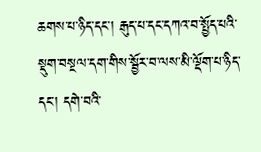ཆགས་པ་ཉིད་དང་། རྒུད་པ་དང་དཀའ་བ་སྤྱོད་པའི་སྡུག་བསྔལ་དག་གིས་སྦྱོར་བ་ལས་མི་ལྡོག་པ་ཉིད་དང་། དགེ་བའི་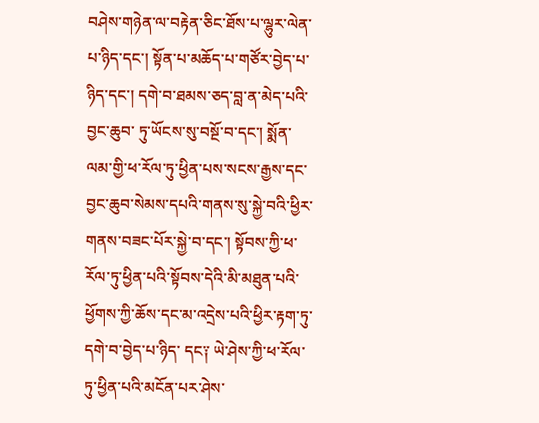བཤེས་གཉེན་ལ་བརྟེན་ཅིང་ཐོས་པ་ལྷུར་ལེན་པ་ཉིད་དང་། སྟོན་པ་མཆོད་པ་གཙོར་བྱེད་པ་ཉིད་དང་། དགེ་བ་ཐམས་ཅད་བླ་ན་མེད་པའི་བྱང་ཆུབ་ ཏུ་ཡོངས་སུ་བསྔོ་བ་དང་། སྨོན་ལམ་གྱི་ཕ་རོལ་ཏུ་ཕྱིན་པས་སངས་རྒྱས་དང་བྱང་ཆུབ་སེམས་དཔའི་གནས་སུ་སྐྱེ་བའི་ཕྱིར་གནས་བཟང་པོར་སྐྱེ་བ་དང་། སྟོབས་ཀྱི་ཕ་རོལ་ཏུ་ཕྱིན་པའི་སྟོབས་དེའི་མི་མཐུན་པའི་ཕྱོགས་ཀྱི་ཆོས་དང་མ་འདྲེས་པའི་ཕྱིར་རྟག་ཏུ་དགེ་བ་བྱེད་པ་ཉིད་ དང༑ ཡེ་ཤེས་ཀྱི་ཕ་རོལ་ཏུ་ཕྱིན་པའི་མངོན་པར་ཤེས་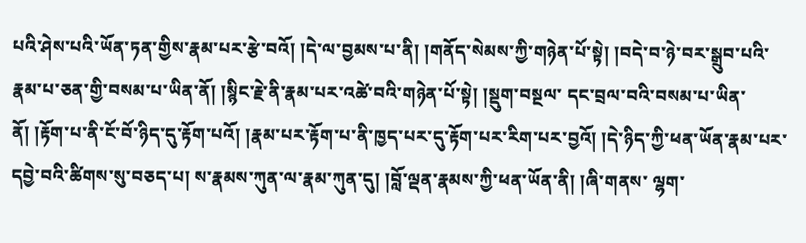པའི་ཤེས་པའི་ཡོན་ཏན་གྱིས་རྣམ་པར་རྩེ་བའོ། །དེ་ལ་བྱམས་པ་ནི། །གནོད་སེམས་ཀྱི་གཉེན་པོ་སྟེ། །བདེ་བ་ཉེ་བར་སྒྲུབ་པའི་རྣམ་པ་ཅན་གྱི་བསམ་པ་ཡིན་ནོ། །སྙིང་རྗེ་ནི་རྣམ་པར་འཚེ་བའི་གཉེན་པོ་སྟེ། །སྡུག་བསྔལ་ དང་བྲལ་བའི་བསམ་པ་ཡིན་ནོ། །རྟོག་པ་ནི་ངོ་བོ་ཉིད་དུ་རྟོག་པའོ། །རྣམ་པར་རྟོག་པ་ནི་ཁྱད་པར་དུ་རྟོག་པར་རིག་པར་བྱའོ། །དེ་ཉིད་ཀྱི་ཕན་ཡོན་རྣམ་པར་དབྱེ་བའི་ཚིགས་སུ་བཅད་པ། ས་རྣམས་ཀུན་ལ་རྣམ་ཀུན་དུ། །བློ་ལྡན་རྣམས་ཀྱི་ཕན་ཡོན་ནི། །ཞི་གནས་ ལྷག་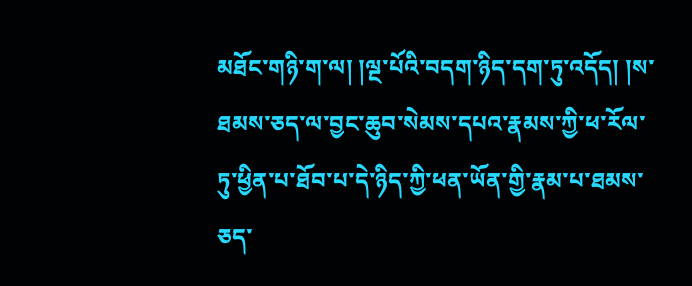མཐོང་གཉི་ག་ལ། །ལྔ་པོའི་བདག་ཉིད་དག་ཏུ་འདོད། །ས་ཐམས་ཅད་ལ་བྱང་ཆུབ་སེམས་དཔའ་རྣམས་ཀྱི་ཕ་རོལ་ཏུ་ཕྱིན་པ་ཐོབ་པ་དེ་ཉིད་ཀྱི་ཕན་ཡོན་གྱི་རྣམ་པ་ཐམས་ཅད་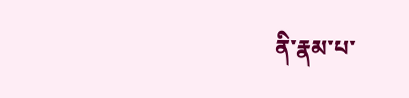ནི་རྣམ་པ་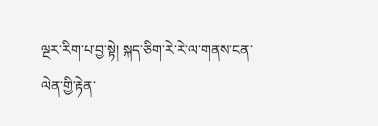ལྔར་རིག་པ་བྱ་སྟེ། སྐད་ཅིག་རེ་རེ་ལ་གནས་ངན་ལེན་གྱི་རྟེན་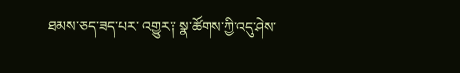ཐམས་ཅད་ཟད་པར་ འགྱུར༑ སྣ་ཚོགས་ཀྱི་འདུ་ཤེས་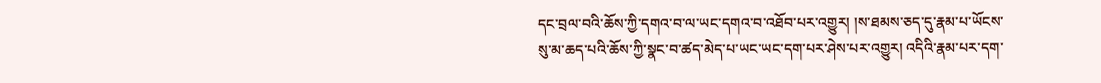དང་བྲལ་བའི་ཆོས་ཀྱི་དགའ་བ་ལ་ཡང་དགའ་བ་འཐོབ་པར་འགྱུར། །ས་ཐམས་ཅད་དུ་རྣམ་པ་ཡོངས་སུ་མ་ཆད་པའི་ཆོས་ཀྱི་སྣང་བ་ཚད་མེད་པ་ཡང་ཡང་དག་པར་ཤེས་པར་འགྱུར། འདིའི་རྣམ་པར་དག་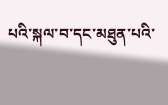པའི་སྐལ་བ་དང་མཐུན་པའི་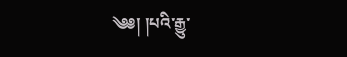༄༅། །པའི་རྒྱུ་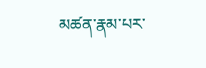མཚན་རྣམ་པར་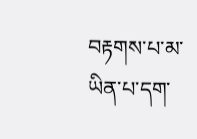བརྟགས་པ་མ་ཡིན་པ་དག་